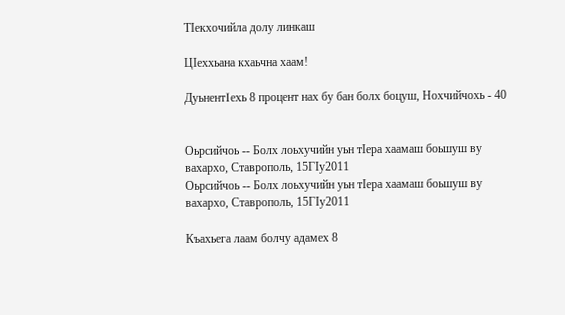ТIекхочийла долу линкаш

ЦIеххьана кхаьчна хаам!

ДуьнентΙехь 8 процент нах бу бан болх боцуш, Нохчийчохь - 40


Оьрсийчоь -- Болх лоьхучийн уьн тIера хаамаш боьшуш ву вахархо, Ставрополь, 15ГIу2011
Оьрсийчоь -- Болх лоьхучийн уьн тIера хаамаш боьшуш ву вахархо, Ставрополь, 15ГIу2011

Къахьега лаам болчу адамех 8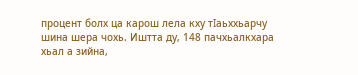процент болх ца карош лела кху тΙаьххьарчу шина шера чохь. Иштта ду, 148 пачхьалкхара хьал а зийна,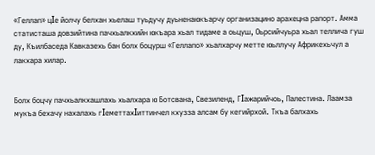«Геллап» цΙе йолчу белхан хьелаш туьдучу дуьненаюкъарчу организацино арахецна рапорт. Амма статисташа довзийтина пачхьалкхийн юкъара хьал тидаме а оьцуш, Оьрсийчуьра хьал теллича гуш ду, Къилбаседа Кавказехь бан болх боцурш «Геллапо» хьалхарчу метте юьллучу Африкехьчул а лакхара хилар.


Болх боцчу пачхьалкхашлахь хьалхара ю Ботсвана, Свезиленд, ГΙажарийчоь, Палестина. Лаамза мукъа бехачу нахалахь гΙеметтахΙиттинчел кхузза алсам бу кегийрхой. Ткъа балхахь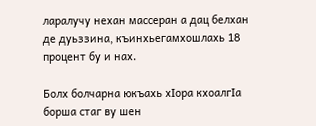ларалучу нехан массеран а дац белхан де дуьззина, къинхьегамхошлахь 18 процент бу и нах.

Болх болчарна юкъахь хΙора кхоалгΙа борша стаг ву шен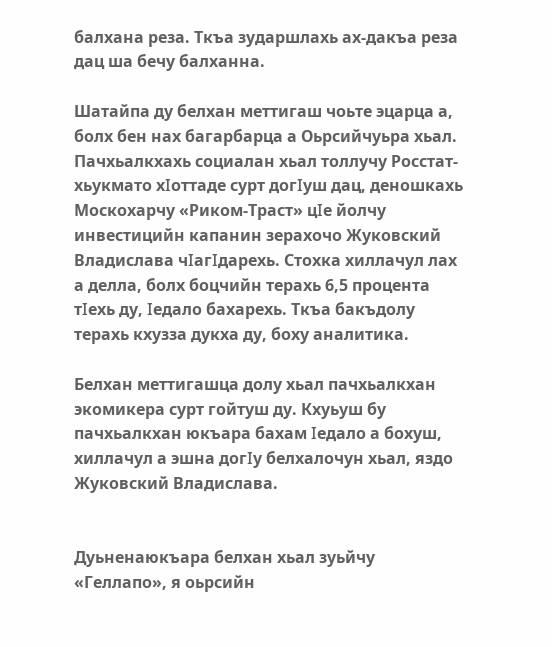балхана реза. Ткъа зударшлахь ах-дакъа реза дац ша бечу балханна.

Шатайпа ду белхан меттигаш чоьте эцарца а, болх бен нах багарбарца а Оьрсийчуьра хьал. Пачхьалкхахь социалан хьал толлучу Росстат-хьукмато хΙоттаде сурт догΙуш дац, деношкахь Москохарчу «Риком-Траст» цΙе йолчу инвестицийн капанин зерахочо Жуковский Владислава чΙагΙдарехь. Стохка хиллачул лах а делла, болх боцчийн терахь 6,5 процента тΙехь ду, Ιедало бахарехь. Ткъа бакъдолу терахь кхузза дукха ду, боху аналитика.

Белхан меттигашца долу хьал пачхьалкхан экомикера сурт гойтуш ду. Кхуьуш бу пачхьалкхан юкъара бахам Ιедало а бохуш, хиллачул а эшна догΙу белхалочун хьал, яздо Жуковский Владислава.


Дуьненаюкъара белхан хьал зуьйчу «Геллапо», я оьрсийн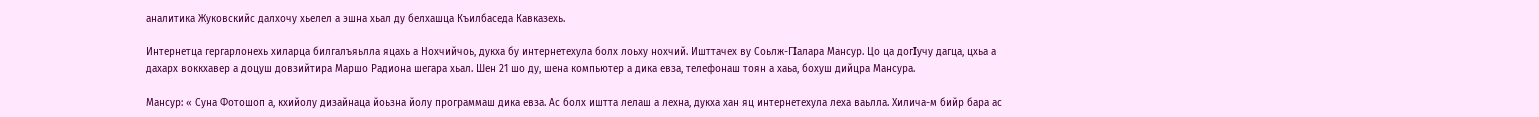аналитика Жуковскийс далхочу хьелел а эшна хьал ду белхашца Къилбаседа Кавказехь.

Интернетца гергарлонехь хиларца билгалъяьлла яцахь а Нохчийчоь, дукха бу интернетехула болх лоьху нохчий. Ишттачех ву Соьлж-ГΙалара Мансур. Цо ца догΙучу дагца, цхьа а дахарх воккхавер а доцуш довзийтира Маршо Радиона шегара хьал. Шен 21 шо ду, шена компьютер а дика евза, телефонаш тоян а хаьа, бохуш дийцра Мансура.

Мансур: « Суна Фотошоп а, кхийолу дизайнаца йоьзна йолу программаш дика евза. Ас болх иштта лелаш а лехна, дукха хан яц интернетехула леха ваьлла. Хилича-м бийр бара ас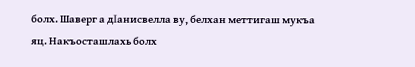болх. Шаверг а дΙанисвелла ву, белхан меттигаш мукъа яц. Накъосташлахь болх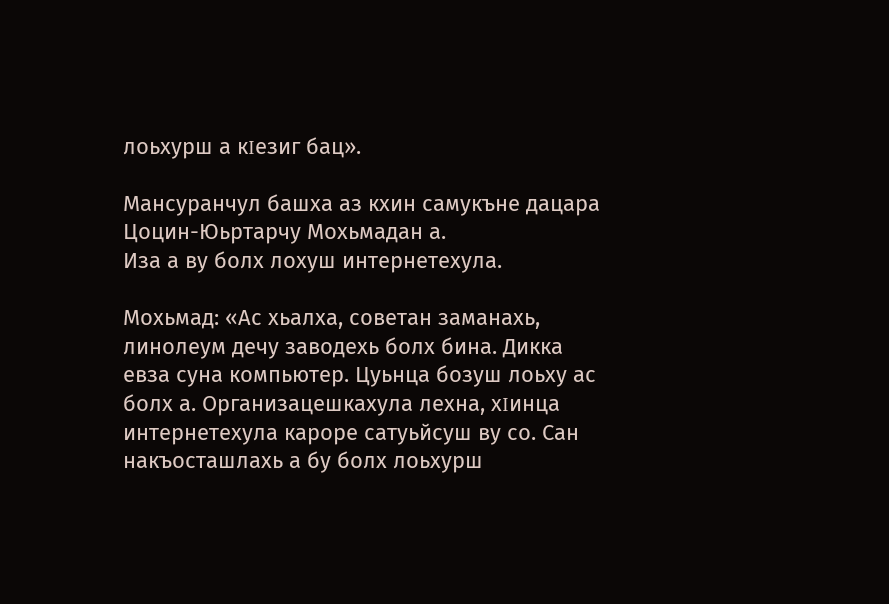лоьхурш а кΙезиг бац».

Мансуранчул башха аз кхин самукъне дацара Цоцин-Юьртарчу Мохьмадан а.
Иза а ву болх лохуш интернетехула.

Мохьмад: «Ас хьалха, советан заманахь, линолеум дечу заводехь болх бина. Дикка евза суна компьютер. Цуьнца бозуш лоьху ас болх а. Организацешкахула лехна, хΙинца интернетехула кароре сатуьйсуш ву со. Сан накъосташлахь а бу болх лоьхурш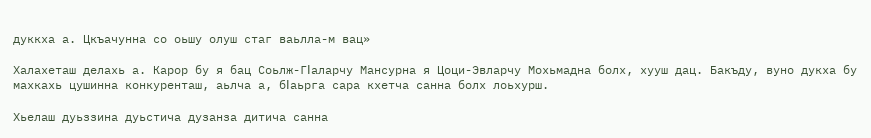дуккха а. Цкъачунна со оьшу олуш стаг ваьлла-м вац»

Халахеташ делахь а. Карор бу я бац Соьлж-ГΙаларчу Мансурна я Цоци-Эвларчу Мохьмадна болх, хууш дац. Бакъду, вуно дукха бу махкахь цушинна конкуренташ, аьлча а, бΙаьрга сара кхетча санна болх лоьхурш.

Хьелаш дуьззина дуьстича дузанза дитича санна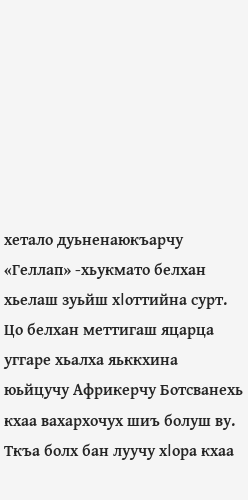хетало дуьненаюкъарчу «Геллап» -хьукмато белхан хьелаш зуьйш хΙоттийна сурт. Цо белхан меттигаш яцарца уггаре хьалха яьккхина юьйцучу Африкерчу Ботсванехь кхаа вахархочух шиъ болуш ву. Ткъа болх бан луучу хΙора кхаа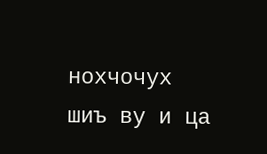нохчочух шиъ ву и ца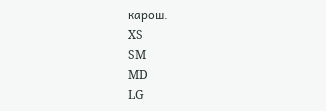карош.
XS
SM
MD
LG